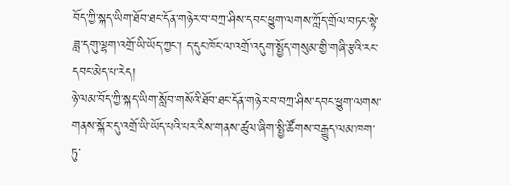བོད་ཀྱི་སྐད་ཡིག་ཐོབ་ཐང་དོན་གཉེར་བ་བཀྲ་ཤིས་དབང་ཕྱུག་ལགས་ཀློད་གྲོལ་བཏང་སྟེ་ཟླ་དགུ་ལྷག་འགྲོ་ཡི་ཡོད་ཀྱང་། ད་དུང་ཁོང་ལ་འགྲོ་འདུག་སྤྱོད་གསུམ་གྱི་གཞི་རྩའི་རང་དབང་མེད་པ་རེད།
ཉེ་ལམ་བོད་ཀྱི་སྐད་ཡིག་སློབ་གསོའི་ཐོབ་ཐང་དོན་གཉེར་བ་བཀྲ་ཤིས་དབང་ཕྱུག་ལགས་གནས་སྐོར་དུ་འགྲོ་ཡི་ཡོད་པའི་པར་རིས་གནས་ཚུལ་ཞིག་སྤྱི་ཚོགས་བརྒྱུད་ལམ་ཁག་ཏུ་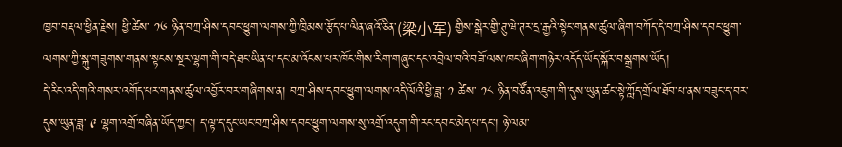ཁྱབ་བརྡལ་ཕྱིན་རྗེས། ཕྱི་ཚེས་ ༡༦ ཉིན་བཀྲ་ཤིས་དབང་ཕྱུག་ལགས་ཀྱི་ཁྲིམས་རྩོད་པ་ལིན་ཞའོ་ཅིན་(梁小军) གྱིས་སྒེར་གྱི་ཊུ་ཝེ་ཊར་དྲ་རྒྱའི་སྟེང་གནས་ཚུལ་ཞིག་བཀོད་དེ་བཀྲ་ཤིས་དབང་ཕྱུག་ལགས་ཀྱི་སྐུ་གཟུགས་གནས་སྟངས་སྔར་ལྷག་གི་བདེ་ཐང་ཡིན་པ་དང་མ་འོངས་པར་ཁོང་གིས་རིག་གཞུང་དང་འབྲེལ་བའི་བཟོ་ལས་ཁང་ཞིག་གཉེར་འདོད་ཡོད་སྐོར་བསྒྲགས་ཡོད།
དེ་རིང་འདི་གའི་གསར་འགོད་པར་གནས་ཚུལ་འབྱོར་བར་གཞིགས་ན། བཀྲ་ཤིས་དབང་ཕྱུག་ལགས་འདི་ལོའི་ཕྱི་ཟླ་ ༡ ཚེས་ ༡༨ ཉིན་བཙོན་འཇུག་གི་དུས་ཡུན་ཚང་སྟེ་ཀློད་གྲོལ་ཐོབ་པ་ནས་བཟུང་ད་བར་དུས་ཡུན་ཟླ་ ༩ ལྷག་འགྲོ་བཞིན་ཡོད་ཀྱང་། ད་ལྟ་ད་དུང་ཡང་བཀྲ་ཤིས་དབང་ཕྱུག་ལགས་སུ་འགྲོ་འདུག་གི་རང་དབང་མེད་པ་དང་། ཉེ་ལམ་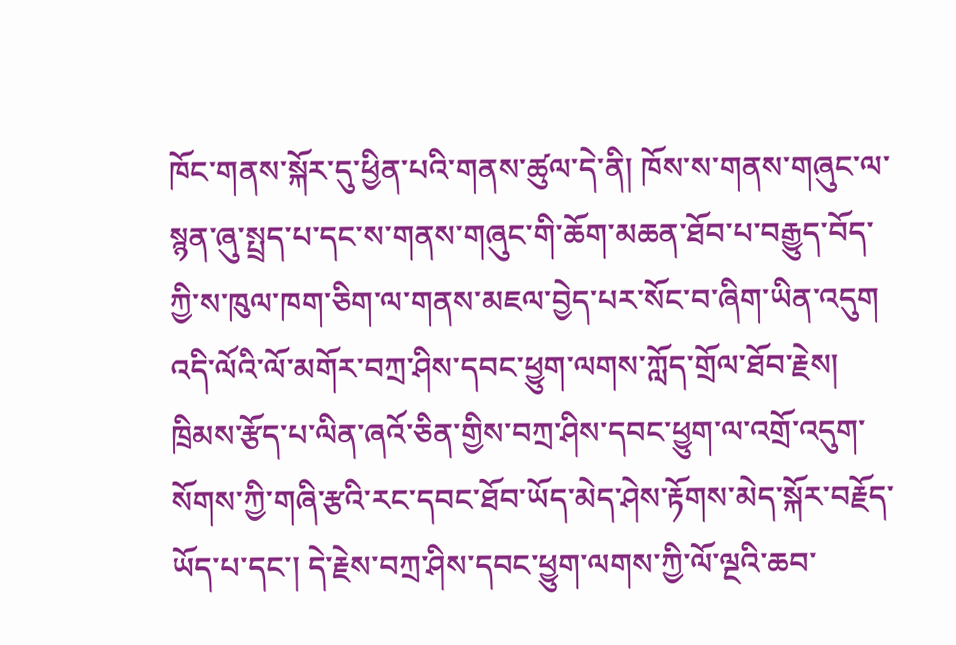ཁོང་གནས་སྐོར་དུ་ཕྱིན་པའི་གནས་ཚུལ་དེ་ནི། ཁོས་ས་གནས་གཞུང་ལ་སྙན་ཞུ་སྤྲད་པ་དང་ས་གནས་གཞུང་གི་ཆོག་མཆན་ཐོབ་པ་བརྒྱུད་བོད་ཀྱི་ས་ཁུལ་ཁག་ཅིག་ལ་གནས་མཇལ་བྱེད་པར་སོང་བ་ཞིག་ཡིན་འདུག
འདི་ལོའི་ལོ་མགོར་བཀྲ་ཤིས་དབང་ཕྱུག་ལགས་ཀློད་གྲོལ་ཐོབ་རྗེས། ཁྲིམས་རྩོད་པ་ལིན་ཞའོ་ཅིན་གྱིས་བཀྲ་ཤིས་དབང་ཕྱུག་ལ་འགྲོ་འདུག་སོགས་ཀྱི་གཞི་རྩའི་རང་དབང་ཐོབ་ཡོད་མེད་ཤེས་རྟོགས་མེད་སྐོར་བརྗོད་ཡོད་པ་དང་། དེ་རྗེས་བཀྲ་ཤིས་དབང་ཕྱུག་ལགས་ཀྱི་ལོ་ལྔའི་ཆབ་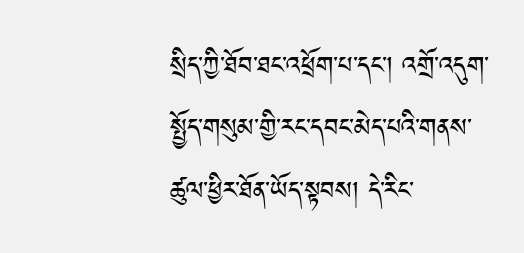སྲིད་ཀྱི་ཐོབ་ཐང་འཕྲོག་པ་དང་། འགྲོ་འདུག་སྤྱོད་གསུམ་གྱི་རང་དབང་མེད་པའི་གནས་ཚུལ་ཕྱིར་ཐོན་ཡོད་སྟབས། དེ་རིང་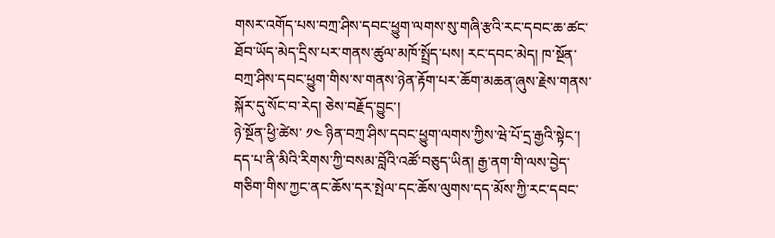གསར་འགོད་པས་བཀྲ་ཤིས་དབང་ཕྱུག་ལགས་སུ་གཞི་རྩའི་རང་དབང་ཆ་ཚང་ཐོབ་ཡོད་མེད་དྲིས་པར་གནས་ཚུལ་མཁོ་སྤྲོད་པས། རང་དབང་མེད། ཁ་སྔོན་བཀྲ་ཤིས་དབང་ཕྱུག་གིས་ས་གནས་ཉེན་རྟོག་པར་ཆོག་མཆན་ཞུས་རྗེས་གནས་སྐོར་དུ་སོང་བ་རེད། ཅེས་བརྗོད་བྱུང་།
ཉེ་སྔོན་ཕྱི་ཚེས་ ༡༤ ཉིན་བཀྲ་ཤིས་དབང་ཕྱུག་ལགས་ཀྱིས་ཝེ་པོ་དྲ་རྒྱའི་སྟེང་། དད་པ་ནི་མིའི་རིགས་ཀྱི་བསམ་བློའི་འཚོ་བཅུད་ཡིན། རྒྱ་ནག་གི་ལས་བྱེད་གཅིག་གིས་ཀྱང་ནང་ཆོས་དར་སྤེལ་དང་ཆོས་ལུགས་དད་མོས་ཀྱི་རང་དབང་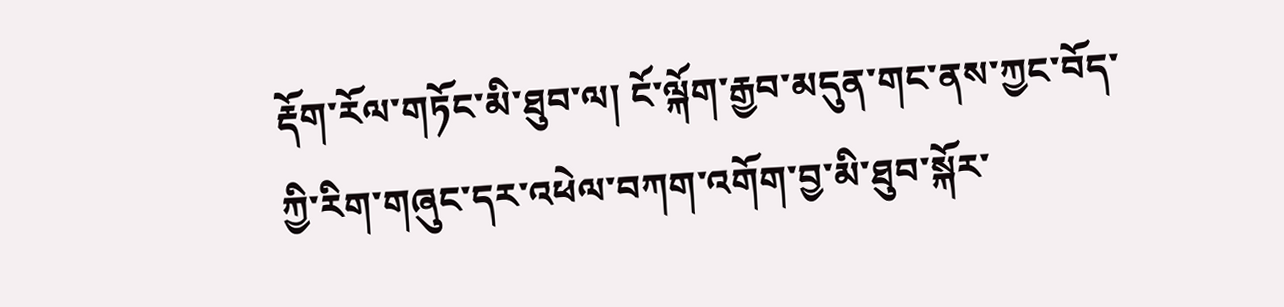རྡོག་རོལ་གཏོང་མི་ཐུབ་ལ། ངོ་ལྐོག་རྒྱབ་མདུན་གང་ནས་ཀྱང་བོད་ཀྱི་རིག་གཞུང་དར་འཕེལ་བཀག་འགོག་བྱ་མི་ཐུབ་སྐོར་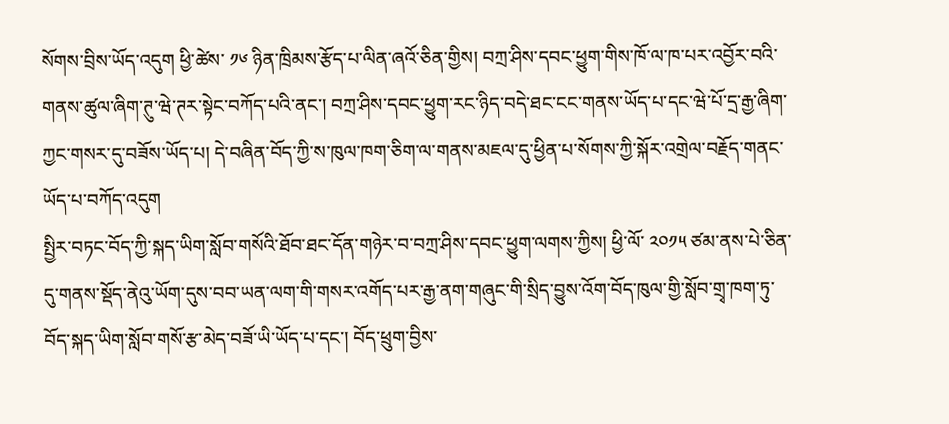སོགས་བྲིས་ཡོད་འདུག ཕྱི་ཚེས་ ༡༦ ཉིན་ཁྲིམས་རྩོད་པ་ལིན་ཞའོ་ཅིན་གྱིས། བཀྲ་ཤིས་དབང་ཕྱུག་གིས་ཁོ་ལ་ཁ་པར་འབྱོར་བའི་གནས་ཚུལ་ཞིག་ཊུ་ཝེ་ཊར་སྟེང་བཀོད་པའི་ནང་། བཀྲ་ཤིས་དབང་ཕྱུག་རང་ཉིད་བདེ་ཐང་ངང་གནས་ཡོད་པ་དང་ཝེ་པོ་དྲ་རྒྱ་ཞིག་ཀྱང་གསར་དུ་བཟོས་ཡོད་པ། དེ་བཞིན་བོད་ཀྱི་ས་ཁུལ་ཁག་ཅིག་ལ་གནས་མཇལ་དུ་ཕྱིན་པ་སོགས་ཀྱི་སྐོར་འགྲེལ་བརྗོད་གནང་ཡོད་པ་བཀོད་འདུག
སྤྱིར་བཏང་བོད་ཀྱི་སྐད་ཡིག་སློབ་གསོའི་ཐོབ་ཐང་དོན་གཉེར་བ་བཀྲ་ཤིས་དབང་ཕྱུག་ལགས་ཀྱིས། ཕྱི་ལོ་ ༢༠༡༥ ཙམ་ནས་པེ་ཅིན་དུ་གནས་སྡོད་ནེའུ་ཡོག་དུས་བབ་ཡན་ལག་གི་གསར་འགོད་པར་རྒྱ་ནག་གཞུང་གི་སྲིད་བྱུས་འོག་བོད་ཁུལ་གྱི་སློབ་གྲྭ་ཁག་ཏུ་བོད་སྐད་ཡིག་སློབ་གསོ་རྩ་མེད་བཟོ་ཡི་ཡོད་པ་དང་། བོད་ཕྲུག་བྱིས་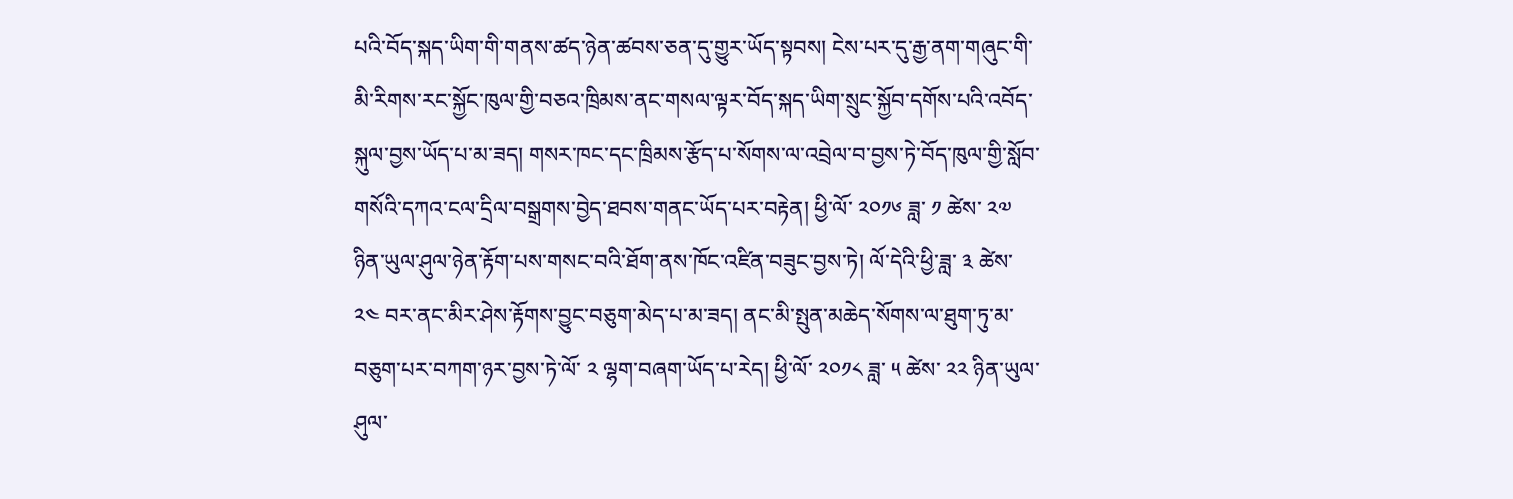པའི་བོད་སྐད་ཡིག་གི་གནས་ཚད་ཉེན་ཚབས་ཅན་དུ་གྱུར་ཡོད་སྟབས། ངེས་པར་དུ་རྒྱ་ནག་གཞུང་གི་མི་རིགས་རང་སྐྱོང་ཁུལ་གྱི་བཅའ་ཁྲིམས་ནང་གསལ་ལྟར་བོད་སྐད་ཡིག་སྲུང་སྐྱོབ་དགོས་པའི་འབོད་སྐུལ་བྱས་ཡོད་པ་མ་ཟད། གསར་ཁང་དང་ཁྲིམས་རྩོད་པ་སོགས་ལ་འབྲེལ་བ་བྱས་ཏེ་བོད་ཁུལ་གྱི་སློབ་གསོའི་དཀའ་ངལ་དྲིལ་བསྒྲགས་བྱེད་ཐབས་གནང་ཡོད་པར་བརྟེན། ཕྱི་ལོ་ ༢༠༡༦ ཟླ་ ༡ ཚེས་ ༢༧ ཉིན་ཡུལ་ཤུལ་ཉེན་རྟོག་པས་གསང་བའི་ཐོག་ནས་ཁོང་འཛིན་བཟུང་བྱས་ཏེ། ལོ་དེའི་ཕྱི་ཟླ་ ༣ ཚེས་ ༢༤ བར་ནང་མིར་ཤེས་རྟོགས་བྱུང་བཅུག་མེད་པ་མ་ཟད། ནང་མི་སྤུན་མཆེད་སོགས་ལ་ཐུག་ཏུ་མ་བཅུག་པར་བཀག་ཉར་བྱས་ཏེ་ལོ་ ༢ ལྷག་བཞག་ཡོད་པ་རེད། ཕྱི་ལོ་ ༢༠༡༨ ཟླ་ ༥ ཚེས་ ༢༢ ཉིན་ཡུལ་ཤུལ་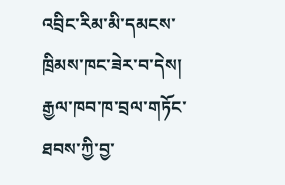འབྲིང་རིམ་མི་དམངས་ཁྲིམས་ཁང་ཟེར་བ་དེས། རྒྱལ་ཁབ་ཁ་བྲལ་གཏོང་ཐབས་ཀྱི་བྱ་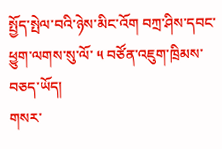སྤྱོད་སྤེལ་བའི་ཉེས་མིང་འོག བཀྲ་ཤིས་དབང་ཕྱུག་ལགས་སུ་ལོ་ ༥ བཙོན་འཇུག་ཁྲིམས་བཅད་ཡོད།
གསར་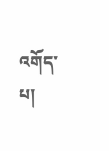འགོད་པ།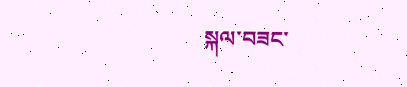སྐལ་བཟང་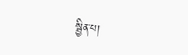སྦྱིན་པ།